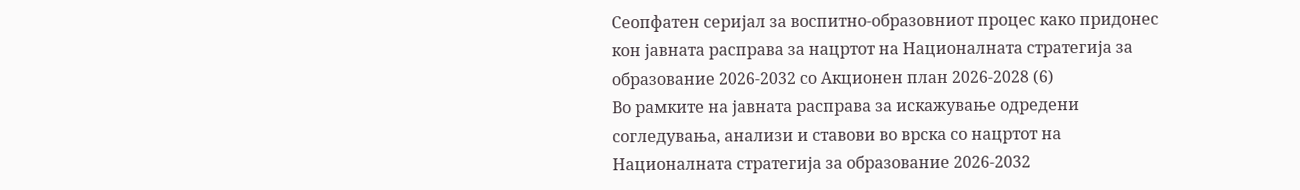Сеопфатен серијал за воспитно-образовниот процес како придонес кон јавната расправа за нацртот на Националната стратегија за образование 2026-2032 со Акционен план 2026-2028 (6)
Во рамките на јавната расправа за искажување одредени согледувања, анализи и ставови во врска со нацртот на Националната стратегија за образование 2026-2032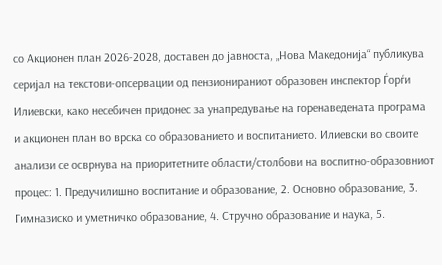со Акционен план 2026-2028, доставен до јавноста, „Нова Македонија“ публикува серијал на текстови-опсервации од пензионираниот образовен инспектор Ѓорѓи Илиевски, како несебичен придонес за унапредување на горенаведената програма и акционен план во врска со образованието и воспитанието. Илиевски во своите анализи се осврнува на приоритетните области/столбови на воспитно-образовниот процес: 1. Предучилишно воспитание и образование, 2. Основно образование, 3. Гимназиско и уметничко образование, 4. Стручно образование и наука, 5.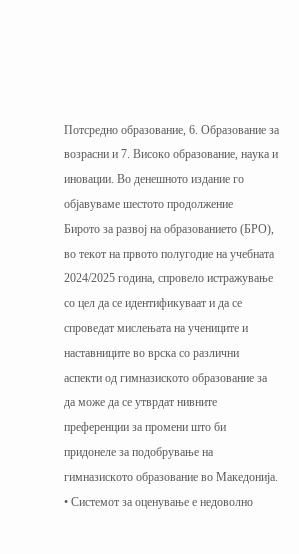Потсредно образование, 6. Образование за возрасни и 7. Високо образование, наука и иновации. Во денешното издание го објавуваме шестото продолжение
Бирото за развој на образованието (БРО), во текот на првото полугодие на учебната 2024/2025 година, спровело истражување со цел да се идентификуваат и да се спроведат мислењата на учениците и наставниците во врска со различни аспекти од гимназиското образование за да може да се утврдат нивните преференции за промени што би придонеле за подобрување на гимназиското образование во Македонија.
• Системот за оценување е недоволно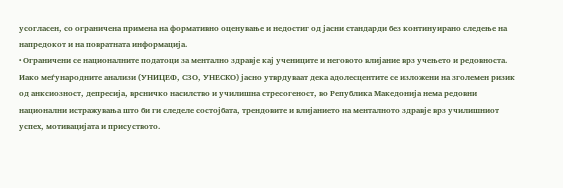усогласен, со ограничена примена на формативно оценување и недостиг од јасни стандарди без континуирано следење на напредокот и на повратната информација.
• Ограничени се националните податоци за ментално здравје кај учениците и неговото влијание врз учењето и редовноста. Иако меѓународните анализи (УНИЦЕФ, СЗО, УНЕСКО) јасно утврдуваат дека адолесцентите се изложени на зголемен ризик од анксиозност, депресија, врсничко насилство и училишна стресогеност, во Република Македонија нема редовни национални истражувања што би ги следеле состојбата, трендовите и влијанието на менталното здравје врз училишниот успех, мотивацијата и присуството.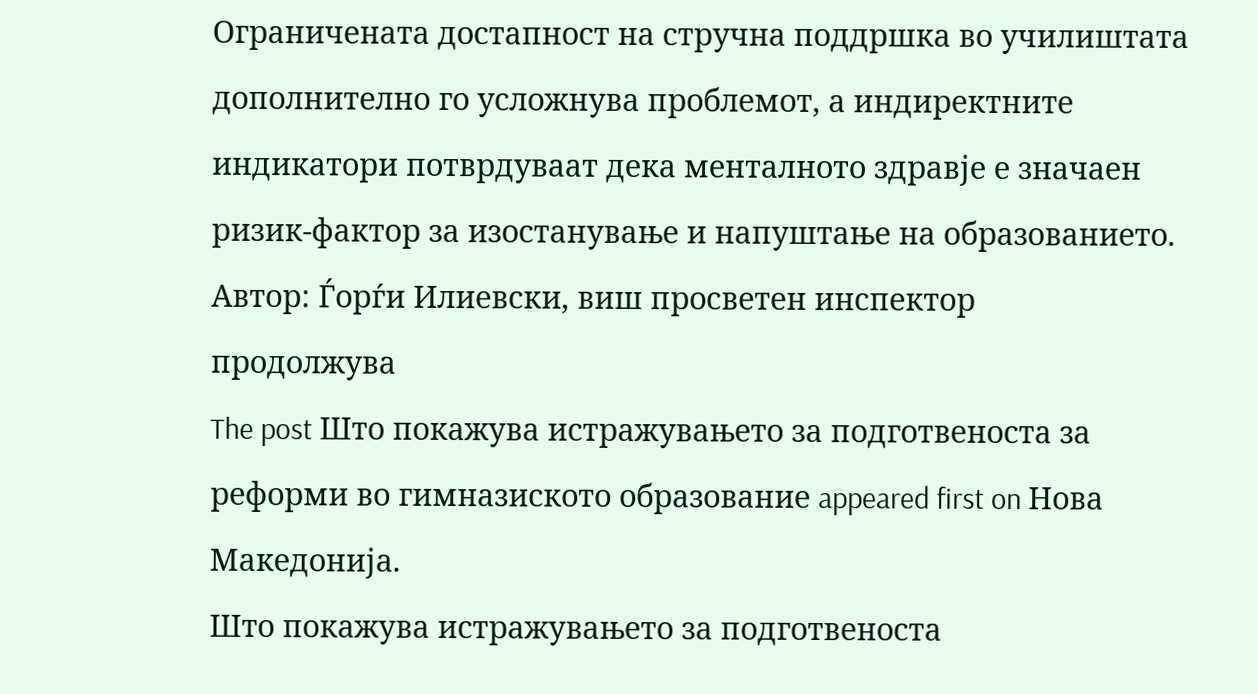Ограничената достапност на стручна поддршка во училиштата дополнително го усложнува проблемот, а индиректните индикатори потврдуваат дека менталното здравје е значаен ризик-фактор за изостанување и напуштање на образованието.
Автор: Ѓорѓи Илиевски, виш просветен инспектор
продолжува
The post Што покажува истражувањето за подготвеноста за реформи во гимназиското образование appeared first on Нова Македонија.
Што покажува истражувањето за подготвеноста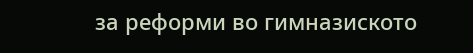за реформи во гимназиското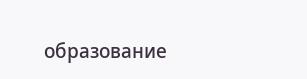образование